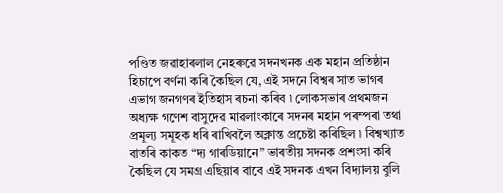পণ্ডিত জৱাহাৰলাল নেহৰুৱে সদনখনক এক মহান প্ৰতিষ্ঠান হিচাপে বৰ্ণনা কৰি কৈছিল যে, এই সদনে বিশ্বৰ সাত ভাগৰ এভাগ জনগণৰ ইতিহাস ৰচনা কৰিব ৷ লোকসভাৰ প্ৰথমজন অধ্যক্ষ গণেশ বাসুদেৱ মাৱলাংকাৰে সদনৰ মহান পৰম্পৰা তথা প্ৰমূল্য সমূহক ধৰি ৰাখিবলৈ অক্লান্ত প্ৰচেষ্টা কৰিছিল ৷ বিশ্বখ্যাত বাতৰি কাকত “দ্য গাৰডিয়ানে” ভাৰতীয় সদনক প্ৰশংসা কৰি কৈছিল যে সমগ্ৰ এছিয়াৰ বাবে এই সদনক এখন বিদ্যালয় বুলি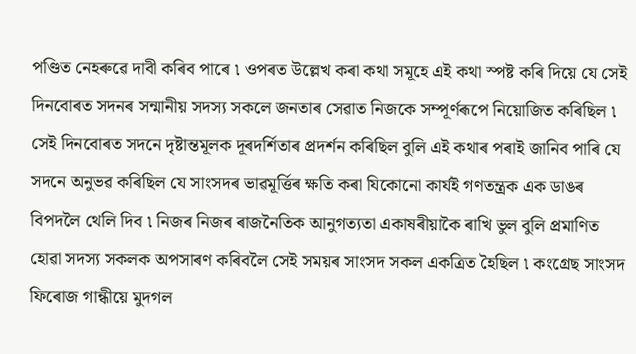পণ্ডিত নেহৰুৱে দাবী কৰিব পাৰে ৷ ওপৰত উল্লেখ কৰা কথা সমূহে এই কথা স্পষ্ট কৰি দিয়ে যে সেই দিনবোৰত সদনৰ সন্মানীয় সদস্য সকলে জনতাৰ সেৱাত নিজকে সম্পূৰ্ণৰূপে নিয়োজিত কৰিছিল ৷
সেই দিনবোৰত সদনে দৃষ্টান্তমূলক দূৰদৰ্শিতাৰ প্ৰদৰ্শন কৰিছিল বুলি এই কথাৰ পৰাই জানিব পাৰি যে সদনে অনুভৱ কৰিছিল যে সাংসদৰ ভাৱমূৰ্ত্তিৰ ক্ষতি কৰা যিকোনো কাৰ্যই গণতন্ত্ৰক এক ডাঙৰ বিপদলৈ থেলি দিব ৷ নিজৰ নিজৰ ৰাজনৈতিক আনুগত্যতা একাষৰীয়াকৈ ৰাখি ভুল বুলি প্ৰমাণিত হোৱা সদস্য সকলক অপসাৰণ কৰিবলৈ সেই সময়ৰ সাংসদ সকল একত্ৰিত হৈছিল ৷ কংগ্ৰেছ সাংসদ ফিৰোজ গান্ধীয়ে মুদগল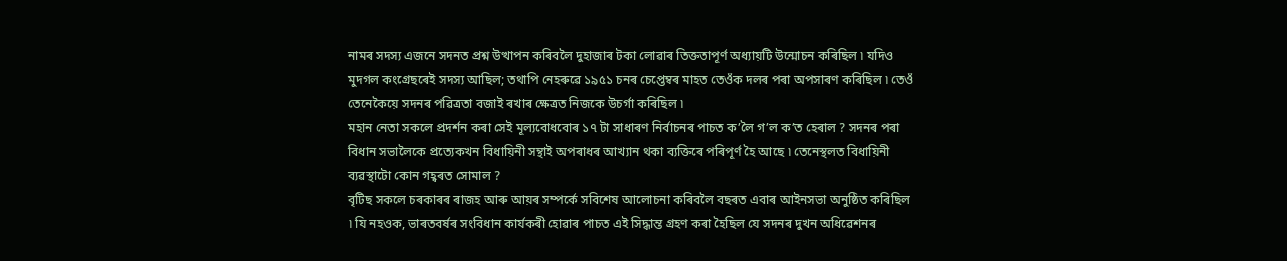নামৰ সদস্য এজনে সদনত প্ৰশ্ন উত্থাপন কৰিবলৈ দুহাজাৰ টকা লোৱাৰ তিক্ততাপূৰ্ণ অধ্যায়টি উন্মোচন কৰিছিল ৷ যদিও মুদগল কংগ্ৰেছৰেই সদস্য আছিল; তথাপি নেহৰুৱে ১৯৫১ চনৰ চেপ্তেম্বৰ মাহত তেওঁক দলৰ পৰা অপসাৰণ কৰিছিল ৷ তেওঁ তেনেকৈয়ে সদনৰ পৱিত্ৰতা বজাই ৰখাৰ ক্ষেত্ৰত নিজকে উচৰ্গা কৰিছিল ৷
মহান নেতা সকলে প্ৰদৰ্শন কৰা সেই মূল্যবোধবোৰ ১৭ টা সাধাৰণ নিৰ্বাচনৰ পাচত ক’লৈ গ’ল ক’ত হেৰাল ? সদনৰ পৰা বিধান সভালৈকে প্ৰত্যেকখন বিধায়িনী সন্থাই অপৰাধৰ আখ্যান থকা ব্যক্তিৰে পৰিপূৰ্ণ হৈ আছে ৷ তেনেস্থলত বিধায়িনী ব্যৱস্থাটো কোন গহ্বৰত সোমাল ?
বৃটিছ সকলে চৰকাৰৰ ৰাজহ আৰু আয়ৰ সম্পৰ্কে সবিশেষ আলোচনা কৰিবলৈ বছৰত এবাৰ আইনসভা অনুষ্ঠিত কৰিছিল ৷ যি নহওক, ভাৰতবৰ্ষৰ সংবিধান কাৰ্যকৰী হোৱাৰ পাচত এই সিদ্ধান্ত গ্ৰহণ কৰা হৈছিল যে সদনৰ দুখন অধিৱেশনৰ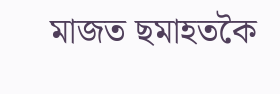মাজত ছমাহতকৈ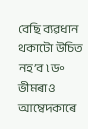বেছি ব্যৱধান থকাটো উচিত নহ’ব ৷ ড৹ ভীমৰাও আম্বেদকাৰে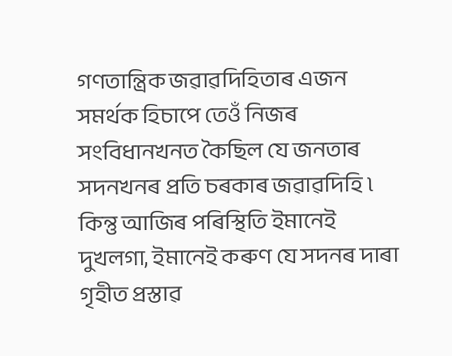গণতান্ত্ৰিক জৱাৱদিহিতাৰ এজন সমৰ্থক হিচাপে তেওঁ নিজৰ সংবিধানখনত কৈছিল যে জনতাৰ সদনখনৰ প্ৰতি চৰকাৰ জৱাৱদিহি ৷ কিন্তু আজিৰ পৰিস্থিতি ইমানেই দুখলগা, ইমানেই কৰুণ যে সদনৰ দাৰা গৃহীত প্ৰস্তাৱ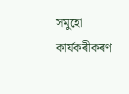সমুহো কাৰ্যকৰীকৰণ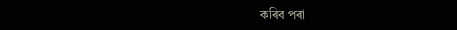কৰিব পৰা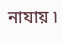নাযায় ৷